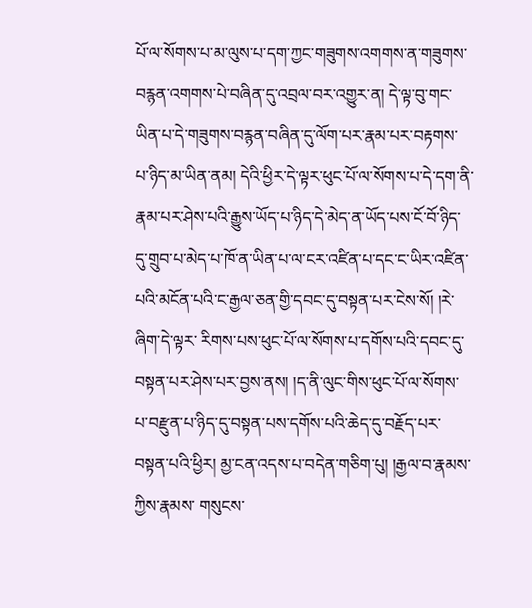པོ་ལ་སོགས་པ་མ་ལུས་པ་དག་ཀྱང་གཟུགས་འགགས་ན་གཟུགས་བརྙན་འགགས་པེ་བཞིན་དུ་འབྲལ་བར་འགྱུར་ན། དེ་ལྟ་བུ་གང་ཡིན་པ་དེ་གཟུགས་བརྙན་བཞིན་དུ་ལོག་པར་རྣམ་པར་བརྟགས་ པ་ཉིད་མ་ཡིན་ནམ། དེའི་ཕྱིར་དེ་ལྟར་ཕུང་པོ་ལ་སོགས་པ་དེ་དག་ནི་རྣམ་པར་ཤེས་པའི་རྒྱུས་ཡོད་པ་ཉིད་དེ་མེད་ན་ཡོད་པས་ངོ་བོ་ཉིད་དུ་གྲུབ་པ་མེད་པ་ཁོ་ན་ཡིན་པ་ལ་ངར་འཛིན་པ་དང་ང་ཡིར་འཛིན་པའི་མངོན་པའི་ང་རྒྱལ་ཅན་གྱི་དབང་དུ་བསྟན་པར་ངེས་སོ། །རེ་ཞིག་དེ་ལྟར་ རིགས་པས་ཕུང་པོ་ལ་སོགས་པ་དགོས་པའི་དབང་དུ་བསྟན་པར་ཤེས་པར་བྱས་ནས། །ད་ནི་ལུང་གིས་ཕུང་པོ་ལ་སོགས་པ་བརྫུན་པ་ཉིད་དུ་བསྟན་པས་དགོས་པའི་ཆེད་དུ་བརྗོད་པར་བསྟན་པའི་ཕྱིར། མྱ་ངན་འདས་པ་བདེན་གཅིག་པུ། །རྒྱལ་བ་རྣམས་ཀྱིས་རྣམས་ གསུངས་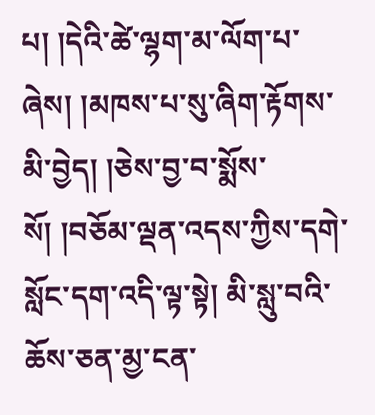པ། །དེའི་ཚེ་ལྷག་མ་ལོག་པ་ཞེས། །མཁས་པ་སུ་ཞིག་རྟོགས་མི་བྱེད། །ཅེས་བྱ་བ་སྨོས་སོ། །བཅོམ་ལྡན་འདས་ཀྱིས་དགེ་སློང་དག་འདི་ལྟ་སྟེ། མི་སླུ་བའི་ཆོས་ཅན་མྱ་ངན་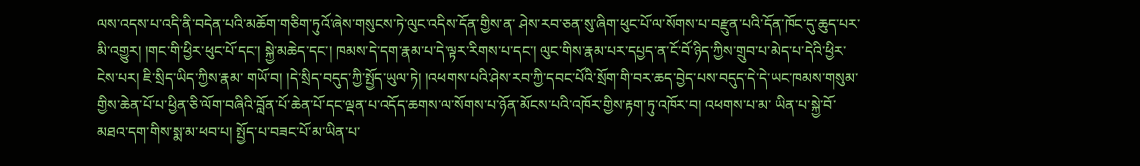ལས་འདས་པ་འདི་ནི་བདེན་པའི་མཆོག་གཅིག་ཏུའོ་ཞེས་གསུངས་ཏེ་ལུང་འདིས་དོན་གྱིས་ན་ ཤེས་རབ་ཅན་སུ་ཞིག་ཕུང་པོ་ལ་སོགས་པ་བརྫུན་པའི་དོན་ཁོང་དུ་ཆུད་པར་མི་འགྱུར། །གང་གི་ཕྱིར་ཕུང་པོ་དང་། སྐྱེ་མཆེད་དང་། ཁམས་དེ་དག་རྣམ་པ་དེ་ལྟར་རིགས་པ་དང་། ལུང་གིས་རྣམ་པར་དཔྱད་ན་ངོ་བོ་ཉིད་ཀྱིས་གྲུབ་པ་མེད་པ་དེའི་ཕྱིར་ངེས་པར། ཇི་སྲིད་ཡིད་ཀྱིས་རྣམ་ གཡོ་བ། །དེ་སྲིད་བདུད་ཀྱི་སྤྱོད་ཡུལ་ཏེ། །འཕགས་པའི་ཤེས་རབ་ཀྱི་དབང་པོའི་སྲོག་གི་བར་ཆད་བྱེད་པས་བདུད་དེ་དེ་ཡང་ཁམས་གསུམ་གྱིས་ཆེན་པོ་པ་ཕྱིན་ཅི་ལོག་བཞིའི་བློན་པོ་ཆེན་པོ་དང་ལྡན་པ་འདོད་ཆགས་ལ་སོགས་པ་ཉོན་མོངས་པའི་འཁོར་གྱིས་རྟག་ཏུ་འཁོར་བ། འཕགས་པ་མ་ ཡིན་པ་སྐྱེ་བོ་མཐའ་དག་གིས་སྨ་མ་ཕབ་པ། སྤྱོད་པ་བཟང་པོ་མ་ཡིན་པ་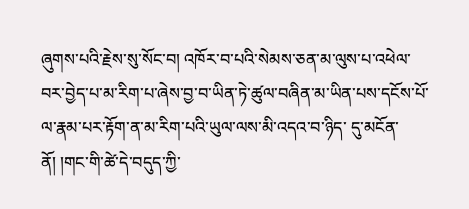ཞུགས་པའི་རྗེས་སུ་སོང་བ། འཁོར་བ་པའི་སེམས་ཅན་མ་ལུས་པ་འཕེལ་བར་བྱེད་པ་མ་རིག་པ་ཞེས་བྱ་བ་ཡིན་ཏེ་ཚུལ་བཞིན་མ་ཡིན་པས་དངོས་པོ་ལ་རྣམ་པར་རྟོག་ན་མ་རིག་པའི་ཡུལ་ལས་མི་འདའ་བ་ཉིད་ དུ་མངོན་ནོ། །གང་གི་ཚེ་དེ་བདུད་ཀྱི་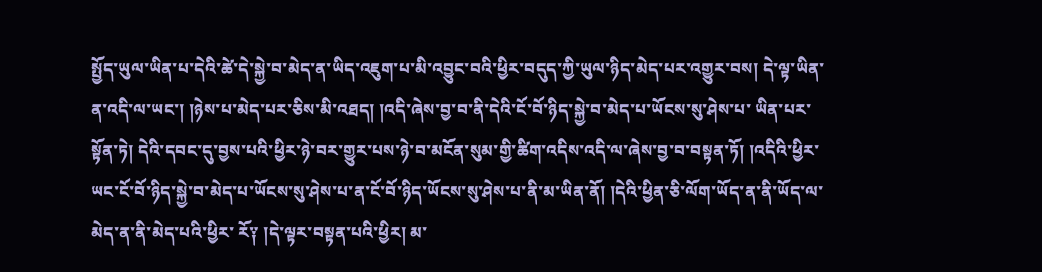སྤྱོད་ཡུལ་ཡིན་པ་དེའི་ཚེ་དེ་སྐྱེ་བ་མེད་ན་ཡིད་འཇུག་པ་མི་འབྱུང་བའི་ཕྱིར་བདུད་ཀྱི་ཡུལ་ཉིད་མེད་པར་འགྱུར་བས། དེ་ལྟ་ཡིན་ན་འདི་ལ་ཡང་། །ཉེས་པ་མེད་པར་ཅིས་མི་འཐད། །འདི་ཞེས་བྱ་བ་ནི་དེའི་ངོ་བོ་ཉིད་སྐྱེ་བ་མེད་པ་ཡོངས་སུ་ཤེས་པ་ ཡིན་པར་སྟོན་ཏེ། དེའི་དབང་དུ་བྱས་པའི་ཕྱིར་ཉེ་བར་གྱུར་པས་ཉེ་བ་མངོན་སུམ་གྱི་ཚིག་འདིས་འདི་ལ་ཞེས་བྱ་བ་བསྟན་ཏོ། །འདིའི་ཕྱིར་ཡང་ངོ་བོ་ཉིད་སྐྱེ་བ་མེད་པ་ཡོངས་སུ་ཤེས་པ་ན་ངོ་བོ་ཉིད་ཡོངས་སུ་ཤེས་པ་ནི་མ་ཡིན་ནོ། །དེའི་ཕྱིན་ཅི་ལོག་ཡོད་ན་ནི་ཡོད་ལ་མེད་ན་ནི་མེད་པའི་ཕྱིར་ རོ༑ །དེ་ལྟར་བསྟན་པའི་ཕྱིར། མ་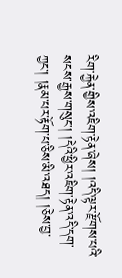རིག་རྐྱེན་གྱིས་འཇིག་རྟེན་ཞེས། །འདི་ལྟར་རྫོགས་པའི་སངས་རྒྱས་གསུང་། །དེའི་ཕྱིར་འཇིག་རྟེན་འདི་དག་ཀྱང་། །རྣམ་པར་རྟོག་པ་ཅིས་མི་འཐད། །ཅེས་བྱ་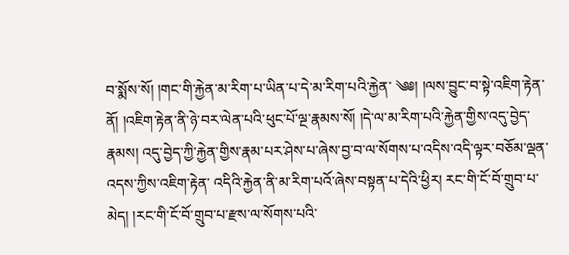བ་སྨོས་སོ། །གང་གི་རྐྱེན་མ་རིག་པ་ཡིན་པ་དེ་མ་རིག་པའི་རྐྱེན་ ༄༅། །ལས་བྱུང་བ་སྟེ་འཇིག་རྟེན་ནོ། །འཇིག་རྟེན་ནི་ཉེ་བར་ལེན་པའི་ཕུང་པོ་ལྔ་རྣམས་སོ། །དེ་ལ་མ་རིག་པའི་རྐྱེན་གྱིས་འདུ་བྱེད་རྣམས། འདུ་བྱེད་ཀྱི་རྐྱེན་གྱིས་རྣམ་པར་ཤེས་པ་ཞེས་བྱ་བ་ལ་སོགས་པ་འདིས་འདི་ལྟར་བཅོམ་ལྡན་འདས་ཀྱིས་འཇིག་རྟེན་ འདིའི་རྐྱེན་ནི་མ་རིག་པའོ་ཞེས་བསྟན་པ་དེའི་ཕྱིར། རང་གི་ངོ་བོ་གྲུབ་པ་མེད། །རང་གི་ངོ་བོ་གྲུབ་པ་རྫས་ལ་སོགས་པའི་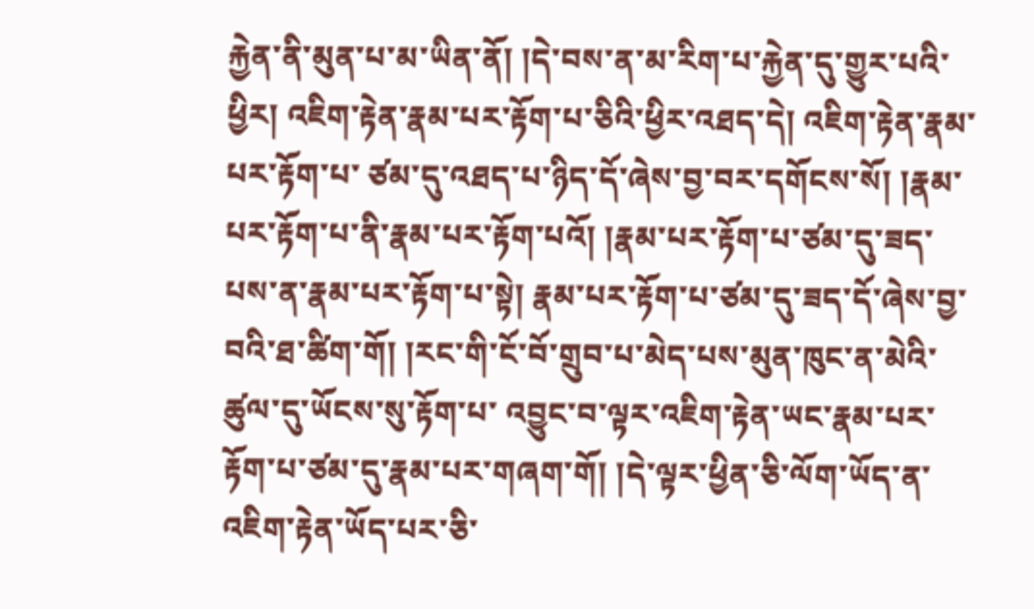རྐྱེན་ནི་མུན་པ་མ་ཡིན་ནོ། །དེ་བས་ན་མ་རིག་པ་རྐྱེན་དུ་གྱུར་པའི་ཕྱིར། འཇིག་རྟེན་རྣམ་པར་རྟོག་པ་ཅིའི་ཕྱིར་འཐད་དེ། འཇིག་རྟེན་རྣམ་པར་རྟོག་པ་ ཙམ་དུ་འཐད་པ་ཉིད་དོ་ཞེས་བྱ་བར་དགོངས་སོ། །རྣམ་པར་རྟོག་པ་ནི་རྣམ་པར་རྟོག་པའོ། །རྣམ་པར་རྟོག་པ་ཙམ་དུ་ཟད་པས་ན་རྣམ་པར་རྟོག་པ་སྟེ། རྣམ་པར་རྟོག་པ་ཙམ་དུ་ཟད་དོ་ཞེས་བྱ་བའི་ཐ་ཚིག་གོ། །རང་གི་ངོ་བོ་གྲུབ་པ་མེད་པས་མུན་ཁུང་ན་མེའི་ཚུལ་དུ་ཡོངས་སུ་རྟོག་པ་ འབྱུང་བ་ལྟར་འཇིག་རྟེན་ཡང་རྣམ་པར་རྟོག་པ་ཙམ་དུ་རྣམ་པར་གཞག་གོ། །དེ་ལྟར་ཕྱིན་ཅི་ལོག་ཡོད་ན་འཇིག་རྟེན་ཡོད་པར་ཅི་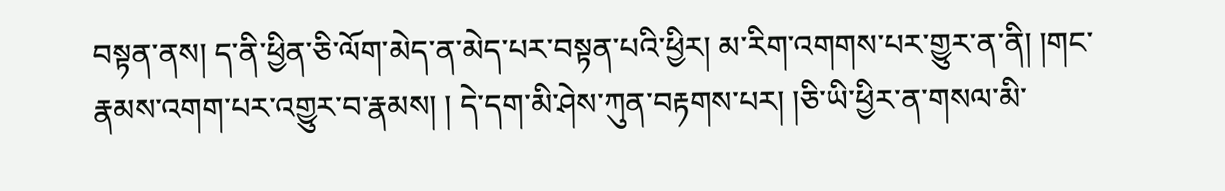བསྟན་ནས། ད་ནི་ཕྱིན་ཅི་ལོག་མེད་ན་མེད་པར་བསྟན་པའི་ཕྱིར། མ་རིག་འགགས་པར་གྱུར་ན་ནི། །གང་རྣམས་འགག་པར་འགྱུར་བ་རྣམས། ། དེ་དག་མི་ཤེས་ཀུན་བརྟགས་པར། །ཅི་ཡི་ཕྱིར་ན་གསལ་མི་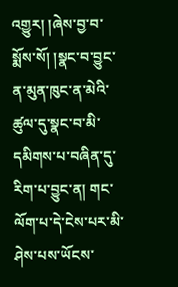འགྱུར། །ཞེས་བྱ་བ་སྨོས་སོ། །སྣང་བ་བྱུང་ན་མུན་ཁུང་ན་མེའི་ཚུལ་དུ་སྣང་བ་མི་དམིགས་པ་བཞིན་དུ་རིག་པ་བྱུང་ན། གང་ལོག་པ་དེ་ངེས་པར་མི་ཤེས་པས་ཡོངས་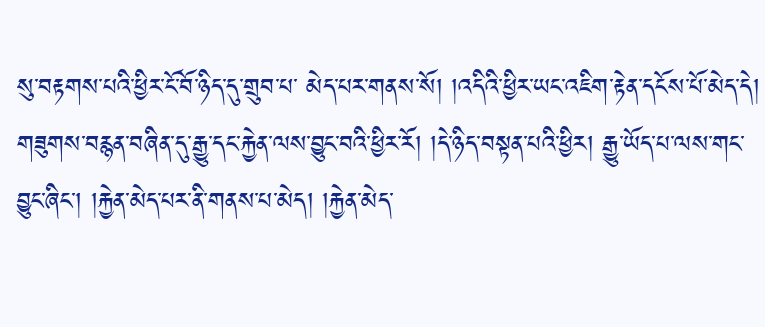སུ་བརྟགས་པའི་ཕྱིར་ངོ་བོ་ཉིད་དུ་གྲུབ་པ་ མེད་པར་གནས་སོ། །འདིའི་ཕྱིར་ཡང་འཇིག་རྟེན་དངོས་པོ་མེད་དེ། གཟུགས་བརྙན་བཞིན་དུ་རྒྱུ་དང་རྐྱེན་ལས་བྱུང་བའི་ཕྱིར་རོ། །དེ་ཉིད་བསྟན་པའི་ཕྱིར། རྒྱུ་ཡོད་པ་ལས་གང་བྱུང་ཞིང་། །རྐྱེན་མེད་པར་ནི་གནས་པ་མེད། །རྐྱེན་མེད་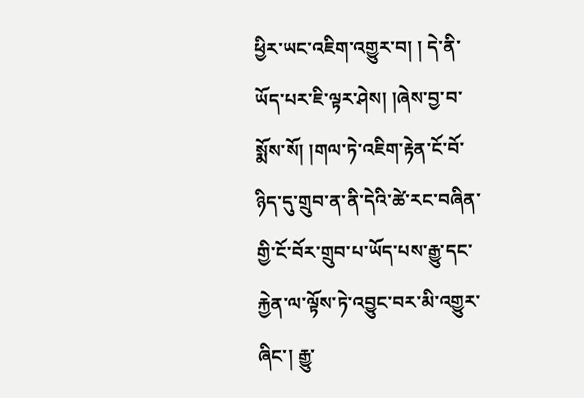ཕྱིར་ཡང་འཇིག་འགྱུར་བ། ། དེ་ནི་ཡོད་པར་ཇི་ལྟར་ཤེས། །ཞེས་བྱ་བ་སྨོས་སོ། །གལ་ཏེ་འཇིག་རྟེན་ངོ་བོ་ཉིད་དུ་གྲུབ་ན་ནི་དེའི་ཚེ་རང་བཞིན་གྱི་ངོ་བོར་གྲུབ་པ་ཡོད་པས་རྒྱུ་དང་རྐྱེན་ལ་ལྟོས་ཏེ་འབྱུང་བར་མི་འགྱུར་ཞིང་། རྒྱུ་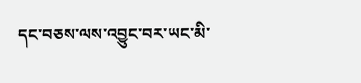དང་བཅས་ལས་འབྱུང་བར་ཡང་མི་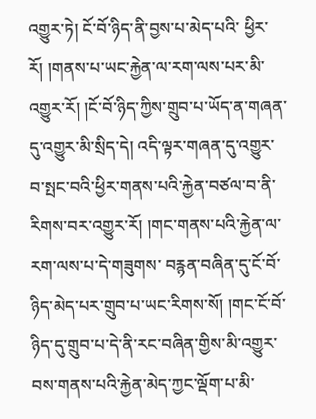འགྱུར་ཏེ། ངོ་བོ་ཉིད་ནི་བྱས་པ་མེད་པའི་ ཕྱིར་རོ། །གནས་པ་ཡང་རྐྱེན་ལ་རག་ལས་པར་མི་འགྱུར་རོ། །ངོ་བོ་ཉིད་ཀྱིས་གྲུབ་པ་ཡོད་ན་གཞན་དུ་འགྱུར་མི་སྲིད་དེ། འདི་ལྟར་གཞན་དུ་འགྱུར་བ་སྤང་བའི་ཕྱིར་གནས་པའི་རྐྱེན་བཙལ་བ་ནི་རིགས་བར་འགྱུར་རོ། །གང་གནས་པའི་རྐྱེན་ལ་རག་ལས་པ་དེ་གཟུགས་ བརྙན་བཞིན་དུ་ངོ་བོ་ཉིད་མེད་པར་གྲུབ་པ་ཡང་རིགས་སོ། །གང་ངོ་བོ་ཉིད་དུ་གྲུབ་པ་དེ་ནི་རང་བཞིན་གྱིས་མི་འགྱུར་བས་གནས་པའི་རྐྱེན་མེད་ཀྱང་ལྡོག་པ་མི་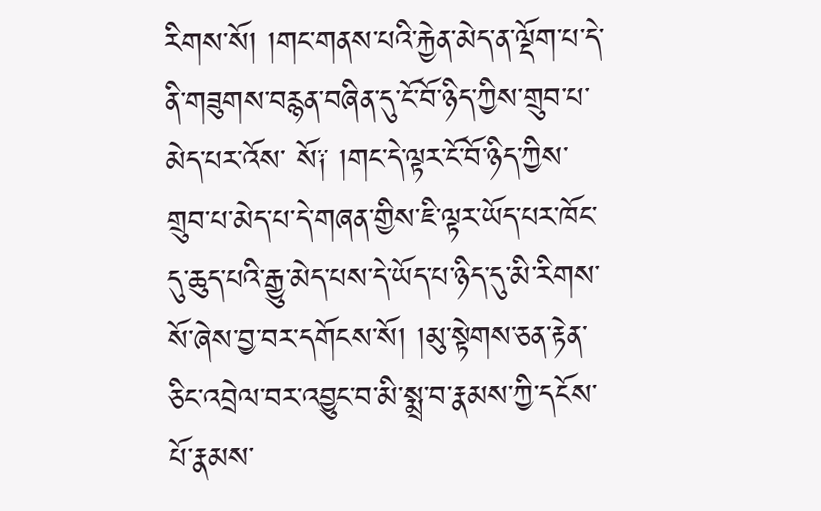རིགས་སོ། །གང་གནས་པའི་རྐྱེན་མེད་ན་ལྡོག་པ་དེ་ནི་གཟུགས་བརྙན་བཞིན་དུ་ངོ་བོ་ཉིད་ཀྱིས་གྲུབ་པ་མེད་པར་འོས་ སོ༑ །གང་དེ་ལྟར་ངོ་བོ་ཉིད་ཀྱིས་གྲུབ་པ་མེད་པ་དེ་གཞན་གྱིས་ཇི་ལྟར་ཡོད་པར་ཁོང་དུ་ཆུད་པའི་རྒྱུ་མེད་པས་དེ་ཡོད་པ་ཉིད་དུ་མི་རིགས་སོ་ཞེས་བྱ་བར་དགོངས་སོ། །མུ་སྟེགས་ཅན་རྟེན་ཅིང་འབྲེལ་བར་འབྱུང་བ་མི་སྨྲ་བ་རྣམས་ཀྱི་དངོས་པོ་རྣམས་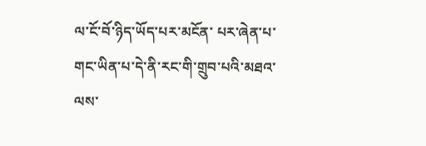ལ་ངོ་བོ་ཉིད་ཡོད་པར་མངོན་ པར་ཞེན་པ་གང་ཡིན་པ་དེ་ནི་རང་གི་གྲུབ་པའི་མཐའ་ལས་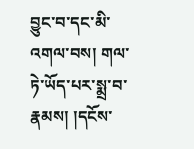བྱུང་བ་དང་མི་འགལ་བས། གལ་ཏེ་ཡོད་པར་སྨྲ་བ་རྣམས། །དངོས་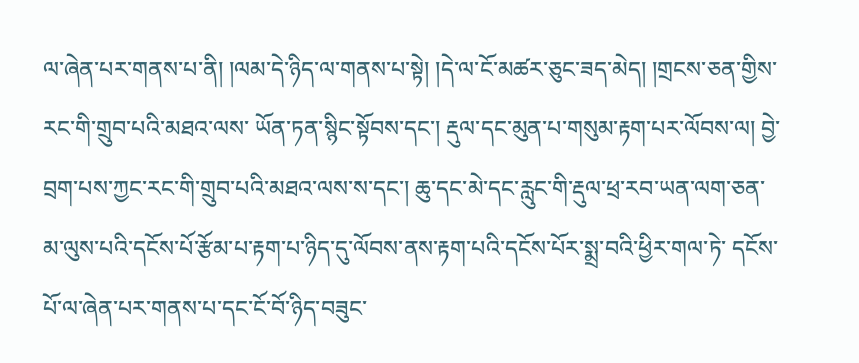ལ་ཞེན་པར་གནས་པ་ནི། །ལམ་དེ་ཉིད་ལ་གནས་པ་སྟེ། །དེ་ལ་ངོ་མཚར་ཅུང་ཟད་མེད། །གྲངས་ཅན་གྱིས་རང་གི་གྲུབ་པའི་མཐའ་ལས་ ཡོན་ཏན་སྙིང་སྟོབས་དང་། རྡུལ་དང་མུན་པ་གསུམ་རྟག་པར་ལོབས་ལ། བྱེ་བྲག་པས་ཀྱང་རང་གི་གྲུབ་པའི་མཐའ་ལས་ས་དང་། ཆུ་དང་མེ་དང་རླུང་གི་རྡུལ་ཕྲ་རབ་ཡན་ལག་ཅན་མ་ལུས་པའི་དངོས་པོ་རྩོམ་པ་རྟག་པ་ཉིད་དུ་ལོབས་ནས་རྟག་པའི་དངོས་པོར་སྨྲ་བའི་ཕྱིར་གལ་ཏེ་ དངོས་པོ་ལ་ཞེན་པར་གནས་པ་དང་ངོ་བོ་ཉིད་བཟུང་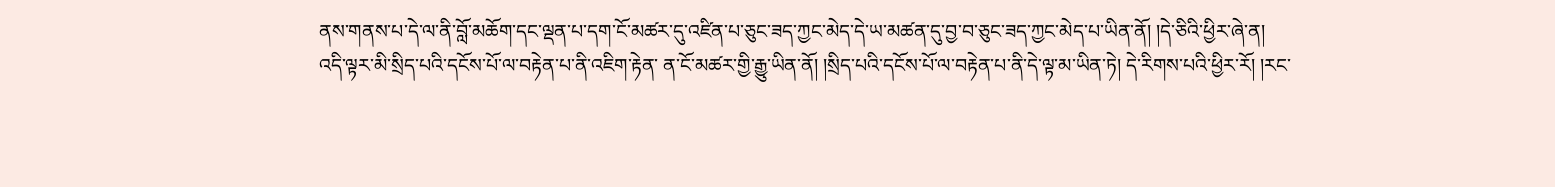ནས་གནས་པ་དེ་ལ་ནི་བློ་མཆོག་དང་ལྡན་པ་དག་ངོ་མཚར་དུ་འཛིན་པ་ཅུང་ཟད་ཀྱང་མེད་དེ་ཡ་མཚན་དུ་བྱ་བ་ཅུང་ཟད་ཀྱང་མེད་པ་ཡིན་ནོ། །དེ་ཅིའི་ཕྱིར་ཞེ་ན། འདི་ལྟར་མི་སྲིད་པའི་དངོས་པོ་ལ་བརྟེན་པ་ནི་འཇིག་རྟེན་ ན་ངོ་མཚར་གྱི་རྒྱུ་ཡིན་ནོ། །སྲིད་པའི་དངོས་པོ་ལ་བརྟེན་པ་ནི་དེ་ལྟ་མ་ཡིན་ཏེ། དེ་རིགས་པའི་ཕྱིར་རོ། །རང་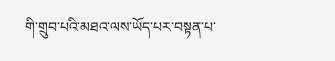གི་གྲུབ་པའི་མཐའ་ལས་ཡོད་པར་བསྟན་པ་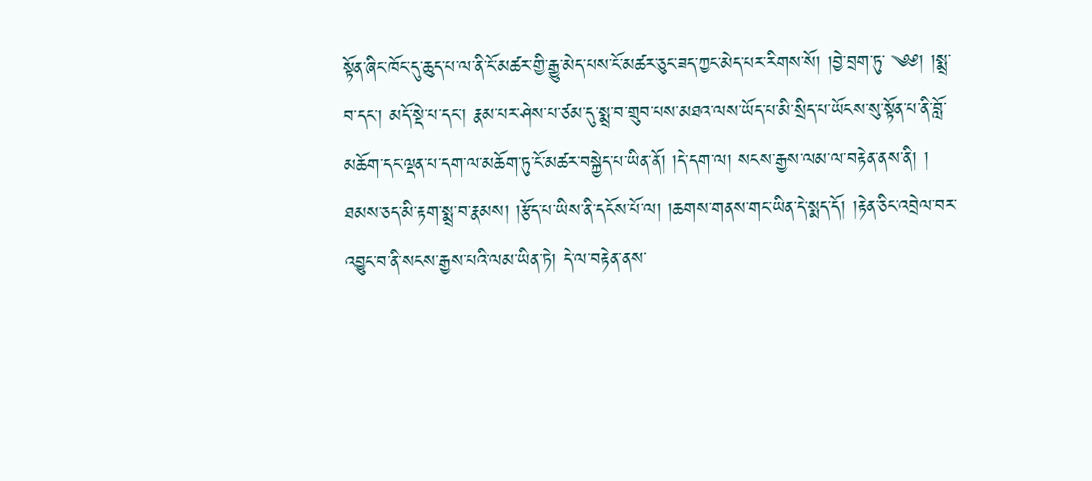སྟོན་ཞིང་ཁོང་དུ་ཆུད་པ་ལ་ནི་ངོ་མཚར་གྱི་རྒྱུ་མེད་པས་ངོ་མཚར་ཅུང་ཟད་ཀྱང་མེད་པར་རིགས་སོ། །བྱེ་བྲག་ཏུ་ ༄༅། །སྨྲ་བ་དང་། མདོ་སྡེ་པ་དང་། རྣམ་པར་ཤེས་པ་ཙམ་དུ་སྨྲ་བ་གྲུབ་པས་མཐའ་ལས་ཡོད་པ་མི་སྲིད་པ་ཡོངས་སུ་སྟོན་པ་ནི་བློ་མཆོག་དང་ལྡན་པ་དག་ལ་མཆོག་ཏུ་ངོ་མཚར་བསྐྱེད་པ་ཡིན་ནོ། །དེ་དག་ལ། སངས་རྒྱས་ལམ་ལ་བརྟེན་ནས་ནི། ། ཐམས་ཅད་མི་རྟག་སྨྲ་བ་རྣམས། །རྩོད་པ་ཡིས་ནི་དངོས་པོ་ལ། །ཆགས་གནས་གང་ཡིན་དེ་སྨད་དོ། །རྟེན་ཅིང་འབྲེལ་བར་འབྱུང་བ་ནི་སངས་རྒྱས་པའི་ལམ་ཡིན་ཏེ། དེ་ལ་བརྟེན་ནས་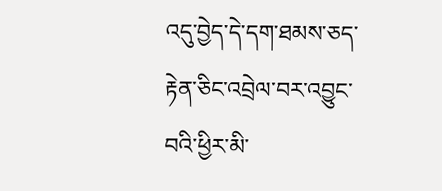འདུ་བྱེད་དེ་དག་ཐམས་ཅད་རྟེན་ཅིང་འབྲེལ་བར་འབྱུང་བའི་ཕྱིར་མི་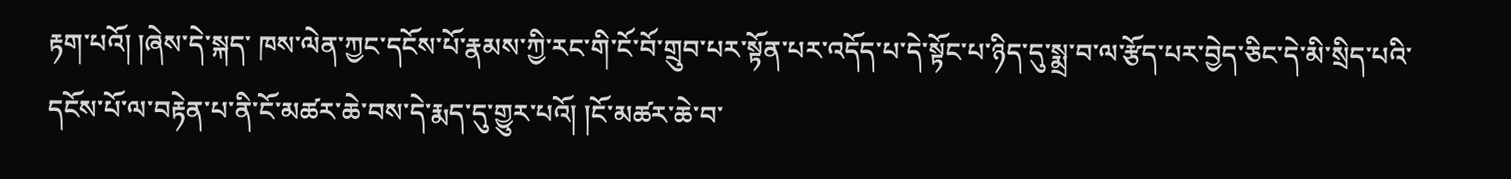རྟག་པའོ། །ཞེས་དེ་སྐད་ ཁས་ལེན་ཀྱང་དངོས་པོ་རྣམས་ཀྱི་རང་གི་ངོ་བོ་གྲུབ་པར་སྟོན་པར་འདོད་པ་དེ་སྟོང་པ་ཉིད་དུ་སྨྲ་བ་ལ་རྩོད་པར་བྱེད་ཅིང་དེ་མི་སྲིད་པའི་དངོས་པོ་ལ་བརྟེན་པ་ནི་ངོ་མཚར་ཆེ་བས་དེ་རྨད་དུ་གྱུར་པའོ། །ངོ་མཚར་ཆེ་བ་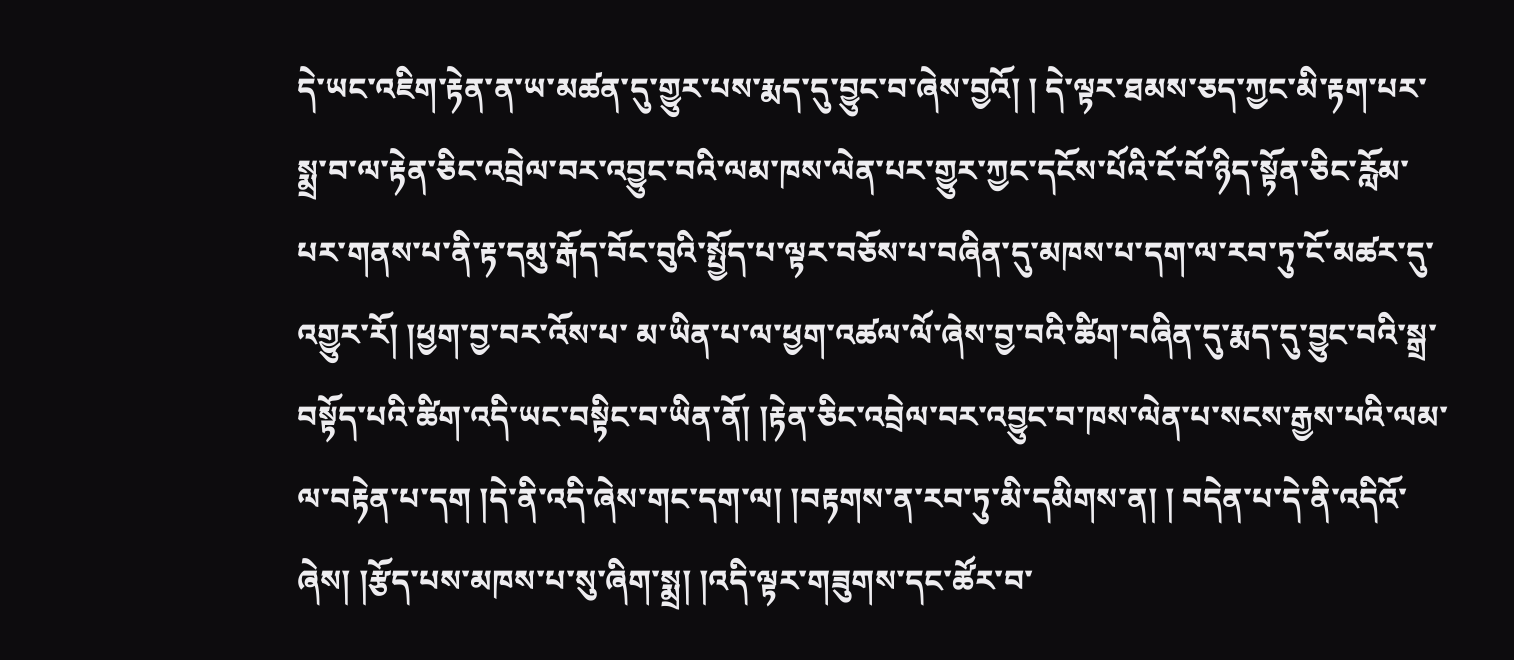དེ་ཡང་འཇིག་རྟེན་ན་ཡ་མཚན་དུ་གྱུར་པས་རྨད་དུ་བྱུང་བ་ཞེས་བྱའོ། ། དེ་ལྟར་ཐམས་ཅད་ཀྱང་མི་རྟག་པར་སྨྲ་བ་ལ་རྟེན་ཅིང་འབྲེལ་བར་འབྱུང་བའི་ལམ་ཁས་ལེན་པར་གྱུར་ཀྱང་དངོས་པོའི་ངོ་བོ་ཉིད་སྟོན་ཅིང་རློམ་པར་གནས་པ་ནི་རྟ་དམུ་རྒོད་བོང་བུའི་སྤྱོད་པ་ལྟར་བཅོས་པ་བཞིན་དུ་མཁས་པ་དག་ལ་རབ་ཏུ་ངོ་མཚར་དུ་འགྱུར་རོ། །ཕྱག་བྱ་བར་འོས་པ་ མ་ཡིན་པ་ལ་ཕྱག་འཚལ་ལོ་ཞེས་བྱ་བའི་ཚིག་བཞིན་དུ་རྨད་དུ་བྱུང་བའི་སྒྲ་བསྟོད་པའི་ཚིག་འདི་ཡང་བསྟིང་བ་ཡིན་ནོ། །རྟེན་ཅིང་འབྲེལ་བར་འབྱུང་བ་ཁས་ལེན་པ་སངས་རྒྱས་པའི་ལམ་ལ་བརྟེན་པ་དག །དེ་ནི་འདི་ཞེས་གང་དག་ལ། །བརྟགས་ན་རབ་ཏུ་མི་དམིགས་ན། ། བདེན་པ་དེ་ནི་འདིའོ་ཞེས། །རྩོད་པས་མཁས་པ་སུ་ཞིག་སྨྲ། །འདི་ལྟར་གཟུགས་དང་ཚོར་བ་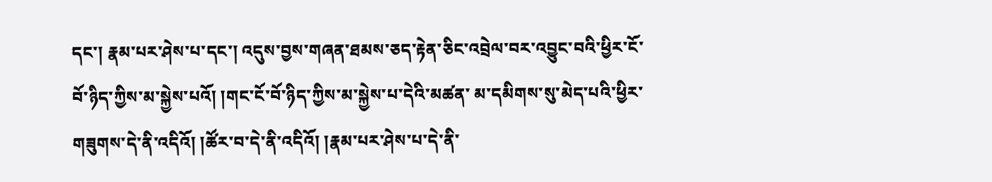དང་། རྣམ་པར་ཤེས་པ་དང་། འདུས་བྱས་གཞན་ཐམས་ཅད་རྟེན་ཅིང་འབྲེལ་བར་འབྱུང་བའི་ཕྱིར་ངོ་བོ་ཉིད་ཀྱིས་མ་སྐྱེས་པའོ། །གང་ངོ་བོ་ཉིད་ཀྱིས་མ་སྐྱེས་པ་དེའི་མཚན་ མ་དམིགས་སུ་མེད་པའི་ཕྱིར་གཟུགས་དེ་ནི་འདིའོ། །ཚོར་བ་དེ་ནི་འདིའོ། །རྣམ་པར་ཤེས་པ་དེ་ནི་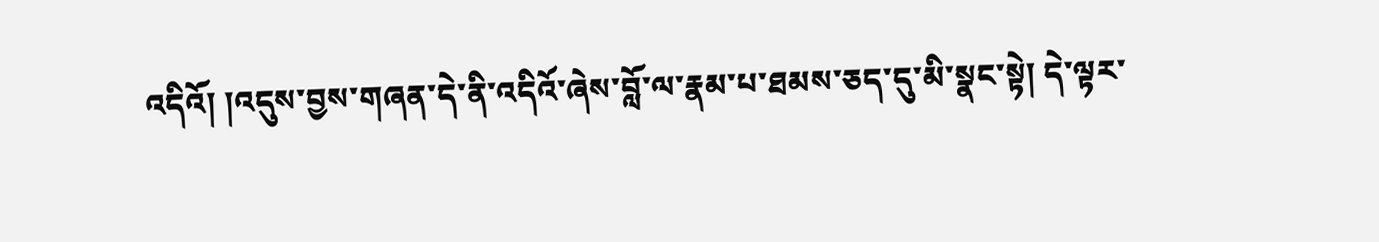འདིའོ། །འདུས་བྱས་གཞན་དེ་ནི་འདིའོ་ཞེས་བློ་ལ་རྣམ་པ་ཐམས་ཅད་དུ་མི་སྣང་སྟེ། དེ་ལྟར་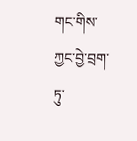གང་གིས་ཀྱང་བྱེ་བྲག་ཏུ་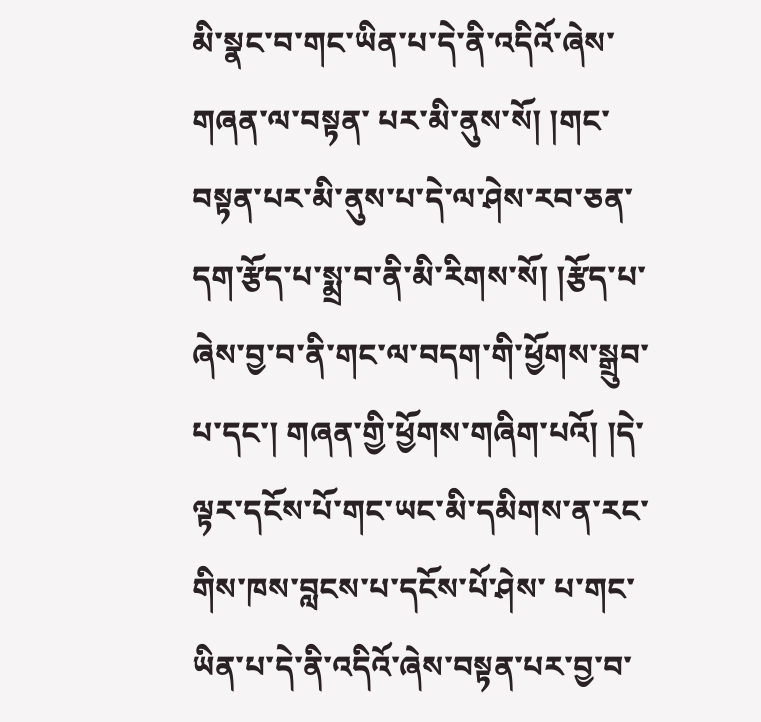མི་སྣང་བ་གང་ཡིན་པ་དེ་ནི་འདིའོ་ཞེས་གཞན་ལ་བསྟན་ པར་མི་ནུས་སོ། །གང་བསྟན་པར་མི་ནུས་པ་དེ་ལ་ཤེས་རབ་ཅན་དག་རྩོད་པ་སྨྲ་བ་ནི་མི་རིགས་སོ། །རྩོད་པ་ཞེས་བྱ་བ་ནི་གང་ལ་བདག་གི་ཕྱོགས་སྒྲུབ་པ་དང་། གཞན་གྱི་ཕྱོགས་གཞིག་པའོ། །དེ་ལྟར་དངོས་པོ་གང་ཡང་མི་དམིགས་ན་རང་གིས་ཁས་བླངས་པ་དངོས་པོ་ཤེས་ པ་གང་ཡིན་པ་དེ་ནི་འདིའོ་ཞེས་བསྟན་པར་བྱ་བ་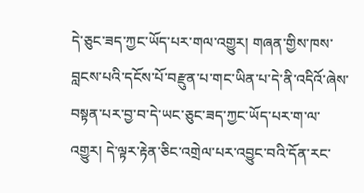དེ་ཅུང་ཟད་ཀྱང་ཡོད་པར་གལ་འགྱུར། གཞན་གྱིས་ཁས་བླངས་པའི་དངོས་པོ་བརྫུན་པ་གང་ཡིན་པ་དེ་ནི་འདིའོ་ཞེས་བསྟན་པར་བྱ་བ་དེ་ཡང་ཅུང་ཟད་ཀྱང་ཡོད་པར་ག་ལ་འགྱུར། དེ་ལྟར་རྟེན་ཅིང་འགྲེལ་པར་འབྱུང་བའི་དོན་རང་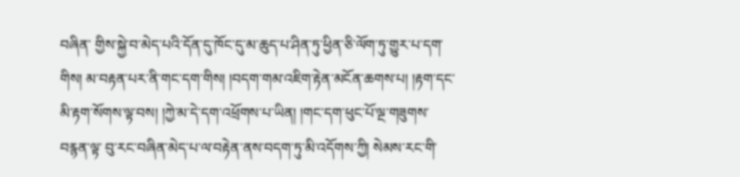བཞིན་ གྱིས་སྐྱེ་བ་མེད་པའི་དོན་དུ་ཁོང་དུ་མ་ཆུད་པ་ཤིན་ཏུ་ཕྱིན་ཅི་ལོག་ཏུ་གྱུར་པ་དག་གིས། མ་བརྟན་པར་ནི་གང་དག་གིས། །བདག་གམ་འཇིག་རྟེན་མངོན་ཆགས་པ། །རྟག་དང་མི་རྟག་སོགས་ལྟ་བས། །ཀྱེ་མ་དེ་དག་འཕྲོགས་པ་ཡིན། །གང་དག་ཕུང་པོ་ལྔ་གཟུགས་བརྙན་ལྟ་ བུ་རང་བཞིན་མེད་པ་ལ་བརྟེན་ནས་བདག་ཏུ་མི་འདོགས་ཀྱི། སེམས་རང་གི་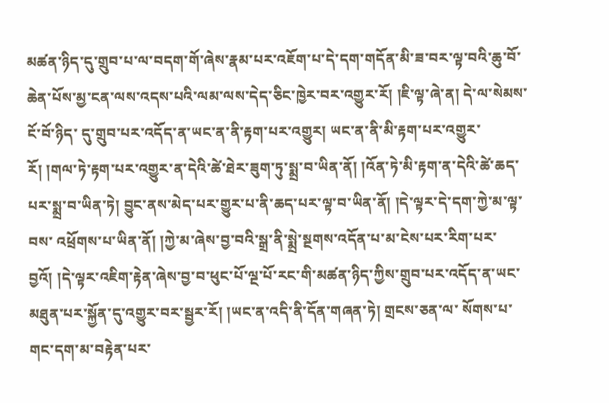མཚན་ཉིད་དུ་གྲུབ་པ་ལ་བདག་གོ་ཞེས་རྣམ་པར་འཇོག་པ་དེ་དག་གདོན་མི་ཟ་བར་ལྟ་བའི་ཆུ་བོ་ཆེན་པོས་མྱ་ངན་ལས་འདས་པའི་ལམ་ལས་དེད་ཅིང་ཁྱེར་བར་འགྱུར་རོ། །ཇི་ལྟ་ཞེ་ན། དེ་ལ་སེམས་ངོ་བོ་ཉིད་ དུ་གྲུབ་པར་འདོད་ན་ཡང་ན་ནི་རྟག་པར་འགྱུར། ཡང་ན་ནི་མི་རྟག་པར་འགྱུར་རོ། །གལ་ཏེ་རྟག་པར་འགྱུར་ན་དེའི་ཚེ་ཐེར་ཟུག་ཏུ་སྨྲ་བ་ཡིན་ནོ། །འོན་ཏེ་མི་རྟག་ན་དེའི་ཚེ་ཆད་པར་སྨྲ་བ་ཡིན་ཏེ། བྱུང་ནས་མེད་པར་གྱུར་པ་ནི་ཆད་པར་ལྟ་བ་ཡིན་ནོ། །དེ་ལྟར་དེ་དག་ཀྱེ་མ་ལྟ་བས་ འཕྲོགས་པ་ཡིན་ནོ། །ཀྱེ་མ་ཞེས་བྱ་བའི་སྒྲ་ནི་སྨྲེ་སྔགས་འདོན་པ་མ་ངེས་པར་རིག་པར་བྱའོ། །དེ་ལྟར་འཇིག་རྟེན་ཞེས་བྱ་བ་ཕུང་པོ་ལྔ་པོ་རང་གི་མཚན་ཉིད་ཀྱིས་གྲུབ་པར་འདོད་ན་ཡང་མཐུན་པར་སྐྱོན་དུ་འགྱུར་བར་སྦྱར་རོ། །ཡང་ན་འདི་ནི་དོན་གཞན་ཏེ། གྲངས་ཅན་ལ་ སོགས་པ་གང་དག་མ་བརྟེན་པར་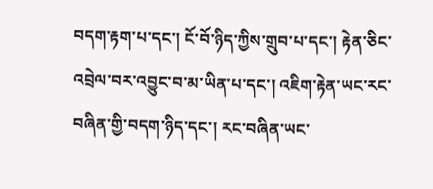བདག་རྟག་པ་དང་། ངོ་བོ་ཉིད་ཀྱིས་གྲུབ་པ་དང་། རྟེན་ཅིང་འབྲེལ་བར་འབྱུང་བ་མ་ཡིན་པ་དང་། འཇིག་རྟེན་ཡང་རང་བཞིན་གྱི་བདག་ཉིད་དང་། རང་བཞིན་ཡང་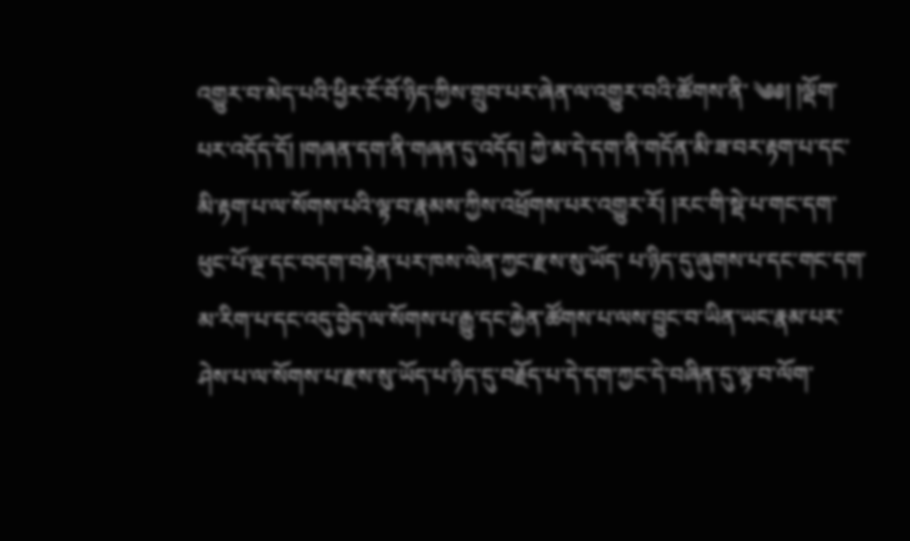འགྱུར་བ་མེད་པའི་ཕྱིར་ངོ་བོ་ཉིད་ཀྱིས་གྲུབ་པར་ཞེན་ལ་འགྱུར་བའི་ཚོགས་ནི་ ༄༅། །ལྡོག་པར་འདོད་དོ། །གཞན་དག་ནི་གཞན་དུ་འདོད། ཀྱེ་མ་དེ་དག་ནི་གདོན་མི་ཟ་བར་རྟག་པ་དང་མི་རྟག་པ་ལ་སོགས་པའི་ལྟ་བ་རྣམས་ཀྱིས་འཕྲོགས་པར་འགྱུར་རོ། །རང་གི་སྡེ་པ་གང་དག་ཕུང་པོ་ལྔ་དང་བདག་བརྟེན་པར་ཁས་ལེན་ཀྱང་རྫས་སུ་ཡོད་ པ་ཉིད་དུ་ཞུགས་པ་དང་གང་དག་མ་རིག་པ་དང་འདུ་བྱེད་ལ་སོགས་པ་རྒྱུ་དང་རྐྱེན་ཚོགས་པ་ལས་བྱུང་བ་ཡིན་ཡང་རྣམ་པར་ཤེས་པ་ལ་སོགས་པ་རྫས་སུ་ཡོད་པ་ཉིད་དུ་བརྗོད་པ་དེ་དག་ཀྱང་དེ་བཞིན་དུ་ལྟ་བ་ལོག་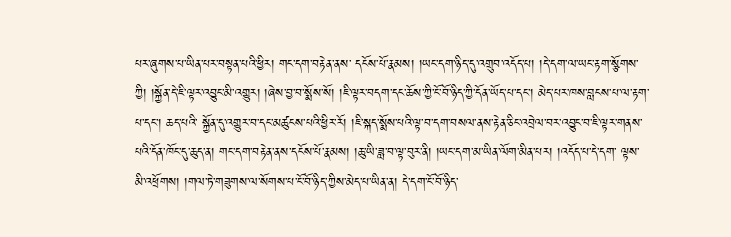པར་ཞུགས་པ་ཡིན་པར་བསྟན་པའི་ཕྱིར། གང་དག་བརྟེན་ནས་ དངོས་པོ་རྣམས། །ཡང་དག་ཉིད་དུ་འགྲུབ་འདོད་པ། །དེ་དག་ལ་ཡང་རྟག་སྩོགས་ཀྱི། །སྐྱོན་དེ་ཇི་ལྟར་འབྱུང་མི་འགྱུར། །ཞེས་བྱ་བ་སྨོས་སོ། །ཇི་ལྟར་བདག་དང་ཆོས་ཀྱི་ངོ་བོ་ཉིད་ཀྱི་དོན་ཡོད་པ་དང་། མེད་པར་ཁས་བླངས་པ་ལ་རྟག་པ་དང་། ཆད་པའི་ སྐྱོན་དུ་འགྱུར་བ་དང་མཚུངས་པའི་ཕྱིར་རོ། །ཇི་སྐད་སྨོས་པའི་ལྟ་བ་དག་བསལ་ནས་རྟེན་ཅིང་འབྲེལ་བར་འབྱུང་བ་ཇི་ལྟར་གནས་པའི་དོན་ཁོང་དུ་ཆུད་ན། གང་དག་བརྟེན་ནས་དངོས་པོ་རྣམས། །ཆུ་ཡི་ཟླ་བ་ལྟ་བུར་ནི། །ཡང་དག་མ་ཡིན་ལོག་མིན་པར། །འདོད་པ་དེ་དག་ ལྟས་མི་འཕྲོགས། །གལ་ཏེ་གཟུགས་ལ་སོགས་པ་ངོ་བོ་ཉིད་ཀྱིས་མེད་པ་ཡིན་ན། དེ་དག་ངོ་བོ་ཉིད་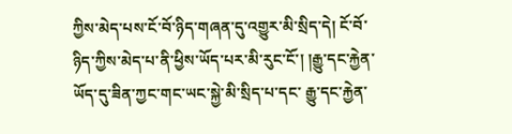ཀྱིས་མེད་པས་ངོ་བོ་ཉིད་གཞན་དུ་འགྱུར་མི་སྲིད་དེ། ངོ་བོ་ཉིད་ཀྱིས་མེད་པ་ནི་ཕྱིས་ཡོད་པར་མི་རུང་ངོ་། །རྒྱུ་དང་རྐྱེན་ཡོད་དུ་ཟིན་ཀྱང་གང་ཡང་སྐྱེ་མི་སྲིད་པ་དང་ རྒྱུ་དང་རྐྱེན་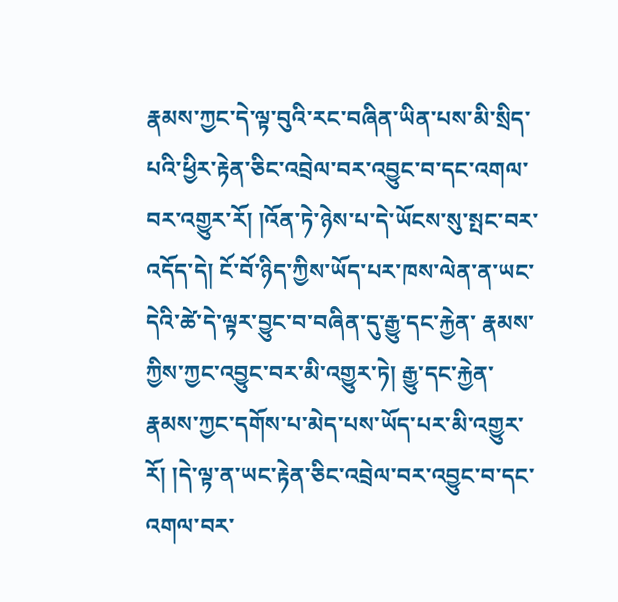རྣམས་ཀྱང་དེ་ལྟ་བུའི་རང་བཞིན་ཡིན་པས་མི་སྲིད་པའི་ཕྱིར་རྟེན་ཅིང་འབྲེལ་བར་འབྱུང་བ་དང་འགལ་བར་འགྱུར་རོ། །འོན་ཏེ་ཉེས་པ་དེ་ཡོངས་སུ་སྤང་བར་འདོད་དེ། ངོ་བོ་ཉིད་ཀྱིས་ཡོད་པར་ཁས་ལེན་ན་ཡང་དེའི་ཚེ་དེ་ལྟར་བྱུང་བ་བཞིན་དུ་རྒྱུ་དང་རྐྱེན་ རྣམས་ཀྱིས་ཀྱང་འབྱུང་བར་མི་འགྱུར་ཏེ། རྒྱུ་དང་རྐྱེན་རྣམས་ཀྱང་དགོས་པ་མེད་པས་ཡོད་པར་མི་འགྱུར་རོ། །དེ་ལྟ་ན་ཡང་རྟེན་ཅིང་འབྲེལ་བར་འབྱུང་བ་དང་འགལ་བར་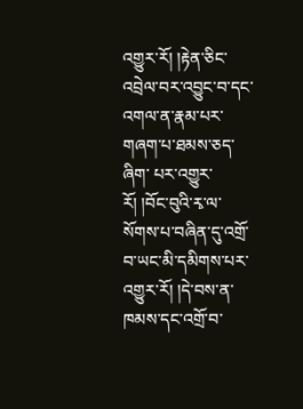འགྱུར་རོ། །རྟེན་ཅིང་འབྲེལ་བར་འབྱུང་བ་དང་འགལ་ན་རྣམ་པར་གཞག་པ་ཐམས་ཅད་ཞིག་ པར་འགྱུར་རོ། །བོང་བུའི་རྭ་ལ་སོགས་པ་བཞིན་དུ་འགྲོ་བ་ཡང་མི་དམིགས་པར་འགྱུར་རོ། །དེ་བས་ན་ཁམས་དང་འགྲོ་བ་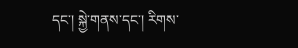དང་། སྐྱེ་གནས་དང་། རིགས་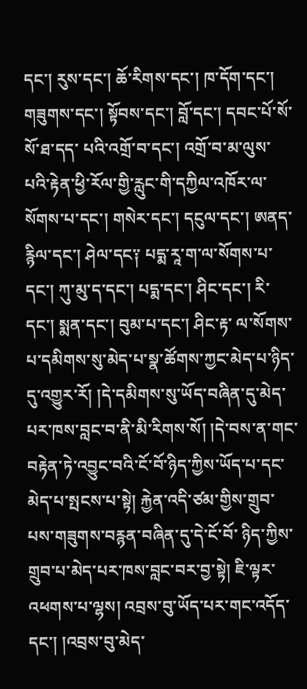དང་། རུས་དང་། ཆོ་རིགས་དང་། ཁ་དོག་དང་། གཟུགས་དང་། སྟོབས་དང་། བློ་དང་། དབང་པོ་སོ་སོ་ཐ་དད་ པའི་འགྲོ་བ་དང་། འགྲོ་བ་མ་ལུས་པའི་རྟེན་ཕྱི་རོལ་གྱི་རླུང་གི་དཀྱིལ་འཁོར་ལ་སོགས་པ་དང་། གསེར་དང་། དངུལ་དང་། ཨནད་རྙིལ་དང་། ཤེལ་དང༑ པདྨ་རཱ་ག་ལ་སོགས་པ་དང་། ཀུ་མུ་ད་དང་། པདྨ་དང་། ཤིང་དང་། རི་དང་། སྨན་དང་། བུམ་པ་དང་། ཤིང་རྟ་ ལ་སོགས་པ་དམིགས་སུ་མེད་པ་སྣ་ཚོགས་ཀྱང་མེད་པ་ཉིད་དུ་འགྱུར་རོ། །དེ་དམིགས་སུ་ཡོད་བཞིན་དུ་མེད་པར་ཁས་བླང་བ་ནི་མི་རིགས་སོ། །དེ་བས་ན་གང་བརྟེན་ཏེ་འབྱུང་བའི་ངོ་བོ་ཉིད་ཀྱིས་ཡོད་པ་དང་མེད་པ་སྤངས་པ་སྟེ། རྐྱེན་འདི་ཙམ་གྱིས་གྲུབ་པས་གཟུགས་བརྙན་བཞིན་དུ་དེ་ངོ་བོ་ ཉིད་ཀྱིས་གྲུབ་པ་མེད་པར་ཁས་བླང་བར་བྱ་སྟེ། ཇི་ལྟར་འཕགས་པ་ལྷས། འབྲས་བུ་ཡོད་པར་གང་འདོད་དང་། །འབྲས་བུ་མེད་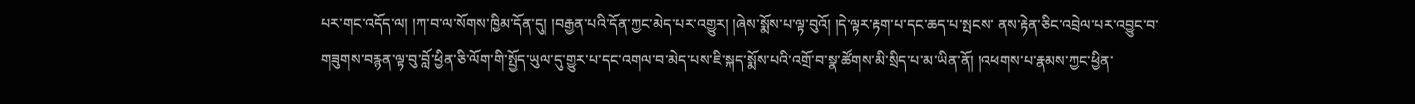པར་གང་འདོད་ལ། །ཀ་བ་ལ་སོགས་ཁྱིམ་དོན་དུ། །བརྒྱན་པའི་དོན་ཀྱང་མེད་པར་འགྱུར། །ཞེས་སྨོས་པ་ལྟ་བུའོ། །དེ་ལྟར་རྟག་པ་དང་ཆད་པ་སྤངས་ ནས་རྟེན་ཅིང་འབྲེལ་པར་འབྱུང་བ་གཟུགས་བརྙན་ལྟ་བུ་བློ་ཕྱིན་ཅི་ལོག་གི་སྤྱོད་ཡུལ་དུ་གྱུར་པ་དང་འགལ་བ་མེད་པས་ཇི་སྐད་སྨོས་པའི་འགྲོ་བ་སྣ་ཚོགས་མི་སྲིད་པ་མ་ཡིན་ནོ། །འཕགས་པ་རྣམས་ཀྱང་ཕྱིན་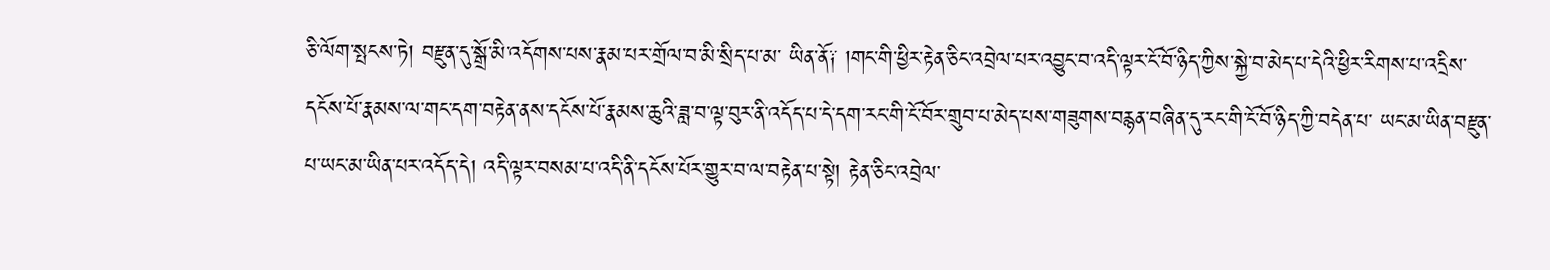ཅི་ལོག་སྤངས་ཏེ། བརྫུན་དུ་སྒྲོ་མི་འདོགས་པས་རྣམ་པར་གྲོལ་བ་མི་སྲིད་པ་མ་ ཡིན་ནོ༑ །གང་གི་ཕྱིར་རྟེན་ཅིང་འབྲེལ་པར་འབྱུང་བ་འདི་ལྟར་ངོ་བོ་ཉིད་ཀྱིས་སྐྱེ་བ་མེད་པ་དེའི་ཕྱིར་རིགས་པ་འདྲིས་དངོས་པོ་རྣམས་ལ་གང་དག་བརྟེན་ནས་དངོས་པོ་རྣམས་ཆུའི་ཟླ་བ་ལྟ་བུར་ནི་འདོད་པ་དེ་དག་རང་གི་ངོ་བོར་གྲུབ་པ་མེད་པས་གཟུགས་བརྙན་བཞིན་དུ་རང་གི་ངོ་བོ་ཉིད་ཀྱི་བདེན་པ་ ཡང་མ་ཡིན་བརྫུན་པ་ཡང་མ་ཡིན་པར་འདོད་དེ། འདི་ལྟར་བསམ་པ་འདི་ནི་དངོས་པོར་གྱུར་བ་ལ་བརྟེན་པ་སྟེ། རྟེན་ཅིང་འབྲེལ་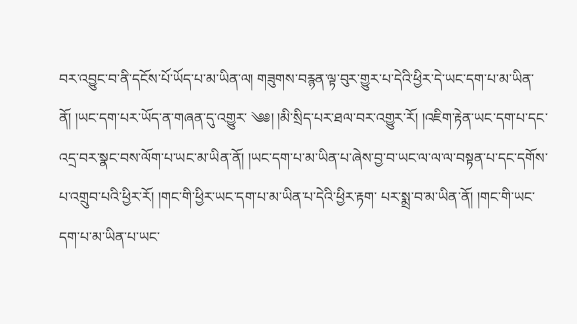བར་འབྱུང་བ་ནི་དངོས་པོ་ཡོད་པ་མ་ཡིན་ལ། གཟུགས་བརྙན་ལྟ་བུར་གྱུར་པ་དེའི་ཕྱིར་དེ་ཡང་དག་པ་མ་ཡིན་ནོ། །ཡང་དག་པར་ཡོད་ན་གཞན་དུ་འགྱུར་ ༄༅། །མི་སྲིད་པར་ཐལ་བར་འགྱུར་རོ། །འཇིག་རྟེན་ཡང་དག་པ་དང་འདྲ་བར་སྣང་བས་ལོག་པ་ཡང་མ་ཡིན་ནོ། །ཡང་དག་པ་མ་ཡིན་པ་ཞེས་བྱ་བ་ཡང་ལ་ལ་ལ་བསྟན་པ་དང་དགོས་པ་འགྲུབ་པའི་ཕྱིར་རོ། །གང་གི་ཕྱིར་ཡང་དག་པ་མ་ཡིན་པ་དེའི་ཕྱིར་རྟག་ པར་སྨྲ་བ་མ་ཡིན་ནོ། །གང་གི་ཡང་དག་པ་མ་ཡིན་པ་ཡང་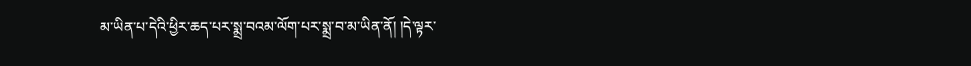མ་ཡིན་པ་དེའི་ཕྱིར་ཆད་པར་སྨྲ་བའམ་ལོག་པར་སྨྲ་བ་མ་ཡིན་ནོ། །དེ་ལྟར་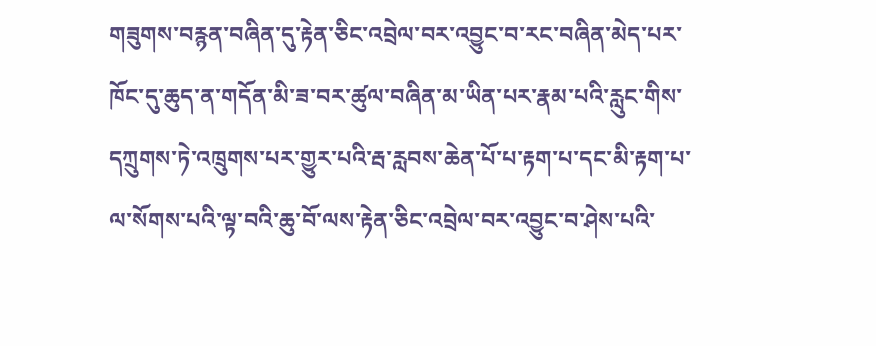གཟུགས་བརྙན་བཞིན་དུ་རྟེན་ཅིང་འབྲེལ་བར་འབྱུང་བ་རང་བཞིན་མེད་པར་ཁོང་དུ་ཆུད་ན་གདོན་མི་ཟ་བར་ཚུལ་བཞིན་མ་ཡིན་པར་རྣམ་པའི་རླུང་གིས་ དཀྲུགས་ཏེ་འཁྲུགས་པར་གྱུར་པའི་རྦ་རླབས་ཆེན་པོ་པ་རྟག་པ་དང་མི་རྟག་པ་ལ་སོགས་པའི་ལྟ་བའི་ཆུ་བོ་ལས་རྟེན་ཅིང་འབྲེལ་བར་འབྱུང་བ་ཤེས་པའི་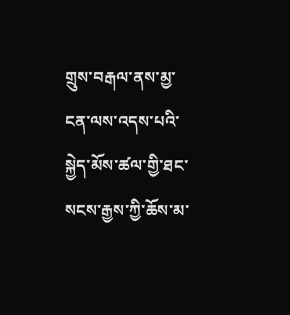གྲུས་བརྒལ་ནས་མྱ་ངན་ལས་འདས་པའི་སྐྱེད་མོས་ཚལ་གྱི་ཐང་སངས་རྒྱས་ཀྱི་ཆོས་མ་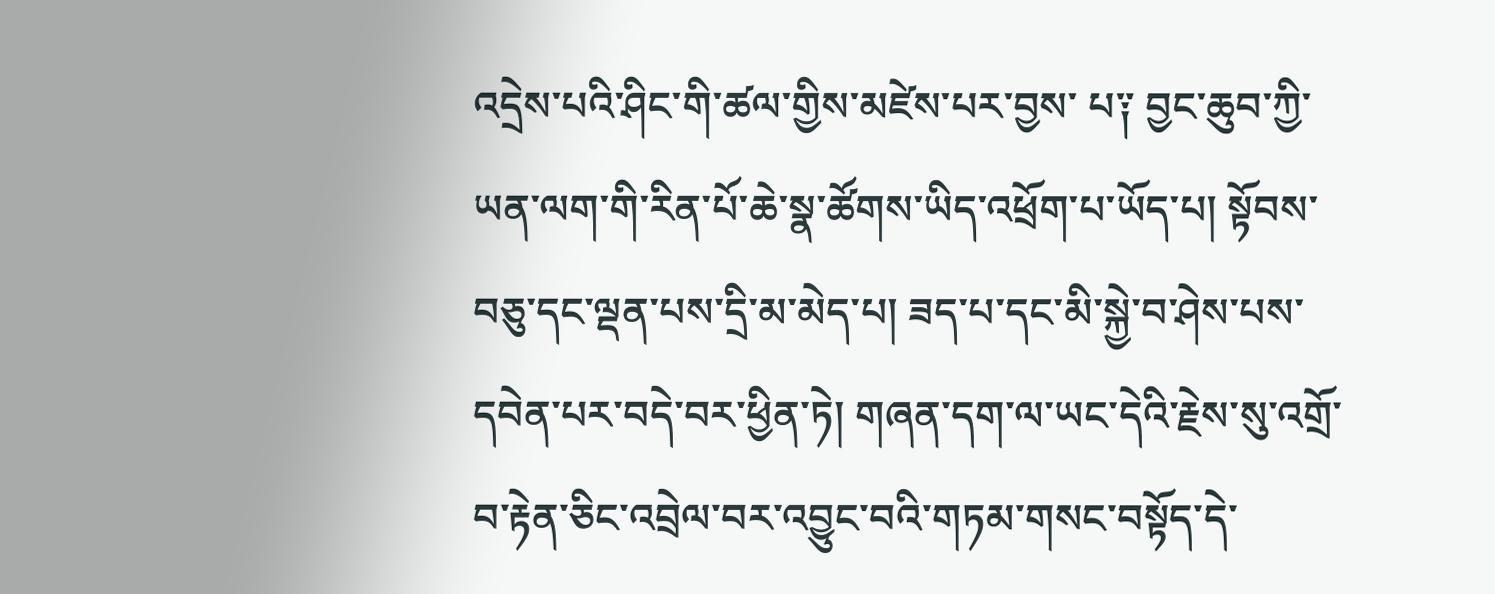འདྲེས་པའི་ཤིང་གི་ཚལ་གྱིས་མཛེས་པར་བྱས་ པ༑ བྱང་ཆུབ་ཀྱི་ཡན་ལག་གི་རིན་པོ་ཆེ་སྣ་ཚོགས་ཡིད་འཕྲོག་པ་ཡོད་པ། སྟོབས་བཅུ་དང་ལྡན་པས་དྲི་མ་མེད་པ། ཟད་པ་དང་མི་སྐྱེ་བ་ཤེས་པས་དབེན་པར་བདེ་བར་ཕྱིན་ཏེ། གཞན་དག་ལ་ཡང་དེའི་རྗེས་སུ་འགྲོ་བ་རྟེན་ཅིང་འབྲེལ་བར་འབྱུང་བའི་གཏམ་གསང་བསྟོད་དེ་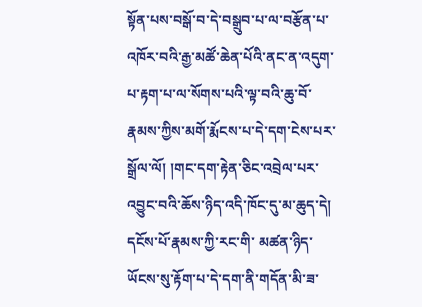སྟོན་པས་བསྒོ་བ་དེ་བསྒྲུབ་པ་ལ་བརྩོན་པ་འཁོར་བའི་རྒྱ་མཚོ་ཆེན་པོའི་ནང་ན་འདུག་པ་རྟག་པ་ལ་སོགས་པའི་ལྟ་བའི་ཆུ་བོ་རྣམས་ཀྱིས་མགོ་རྨོངས་པ་དེ་དག་ངེས་པར་སྒྲོལ་ལོ། །གང་དག་རྟེན་ཅིང་འབྲེལ་པར་འབྱུང་བའི་ཆོས་ཉིད་འདི་ཁོང་དུ་མ་ཆུད་དེ། དངོས་པོ་རྣམས་ཀྱི་རང་གི་ མཚན་ཉིད་ཡོངས་སུ་རྟོག་པ་དེ་དག་ནི་གདོན་མི་ཟ་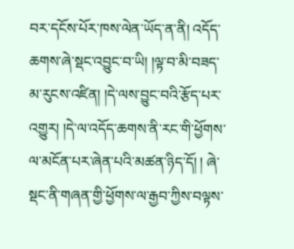བར་དངོས་པོར་ཁས་ལེན་ཡོད་ན་ནི། འདོད་ཆགས་ཞེ་སྡང་འབྱུང་བ་ཡི། །ལྟ་བ་མི་བཟད་མ་རུངས་འཛིན། །དེ་ལས་བྱུང་བའི་རྩོད་པར་འགྱུར། །དེ་ལ་འདོད་ཆགས་ནི་རང་གི་ཕྱོགས་ལ་མངོན་པར་ཞེན་པའི་མཚན་ཉིད་དོ། ། ཞེ་སྡང་ནི་གཞན་གྱི་ཕྱོགས་ལ་རྒྱབ་ཀྱིས་བལྟས་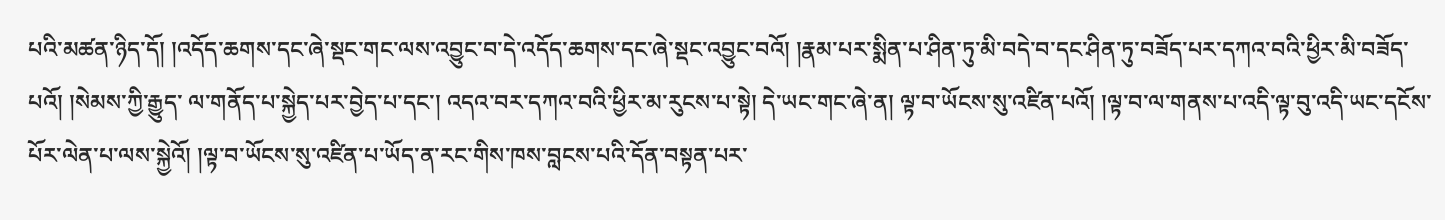པའི་མཚན་ཉིད་དོ། །འདོད་ཆགས་དང་ཞེ་སྡང་གང་ལས་འབྱུང་བ་དེ་འདོད་ཆགས་དང་ཞེ་སྡང་འབྱུང་བའོ། །རྣམ་པར་སྨིན་པ་ཤིན་ཏུ་མི་བདེ་བ་དང་ཤིན་ཏུ་བཟོད་པར་དཀའ་བའི་ཕྱིར་མི་བཟོད་པའོ། །སེམས་ཀྱི་རྒྱུད་ ལ་གནོད་པ་སྐྱེད་པར་བྱེད་པ་དང་། འདའ་བར་དཀའ་བའི་ཕྱིར་མ་རུངས་པ་སྟེ། དེ་ཡང་གང་ཞེ་ན། ལྟ་བ་ཡོངས་སུ་འཛིན་པའོ། །ལྟ་བ་ལ་གནས་པ་འདི་ལྟ་བུ་འདི་ཡང་དངོས་པོར་ལེན་པ་ལས་སྐྱེའོ། །ལྟ་བ་ཡོངས་སུ་འཛིན་པ་ཡོད་ན་རང་གིས་ཁས་བླངས་པའི་དོན་བསྟན་པར་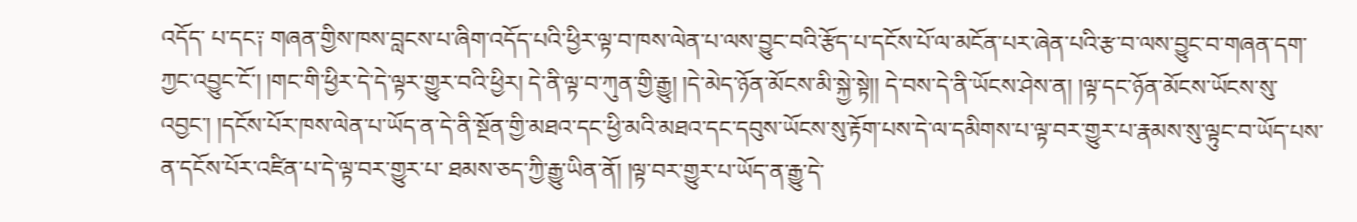འདོད་ པ་དང༑ གཞན་གྱིས་ཁས་བླངས་པ་ཞིག་འདོད་པའི་ཕྱིར་ལྟ་བ་ཁས་ལེན་པ་ལས་བྱུང་བའི་རྩོད་པ་དངོས་པོ་ལ་མངོན་པར་ཞེན་པའི་རྩ་བ་ལས་བྱུང་བ་གཞན་དག་ཀྱང་འབྱུང་ངོ་། །གང་གི་ཕྱིར་དེ་དེ་ལྟར་གྱུར་བའི་ཕྱིར། དེ་ནི་ལྟ་བ་ཀུན་གྱི་རྒྱུ། །དེ་མེད་ཉོན་མོངས་མི་སྐྱེ་སྟེ།། དེ་བས་དེ་ནི་ཡོངས་ཤེས་ན། །ལྟ་དང་ཉོན་མོངས་ཡོངས་སུ་འབྱང་། །དངོས་པོར་ཁས་ལེན་པ་ཡོད་ན་དེ་ནི་སྔོན་གྱི་མཐའ་དང་ཕྱི་མའི་མཐའ་དང་དབུས་ཡོངས་སུ་རྟོག་པས་དེ་ལ་དམིགས་པ་ལྟ་བར་གྱུར་པ་རྣམས་སུ་ལྟུང་བ་ཡོད་པས་ན་དངོས་པོར་འཛིན་པ་དེ་ལྟ་བར་གྱུར་པ་ ཐམས་ཅད་ཀྱི་རྒྱུ་ཡིན་ནོ། །ལྟ་བར་གྱུར་པ་ཡོད་ན་རྒྱུ་དེ་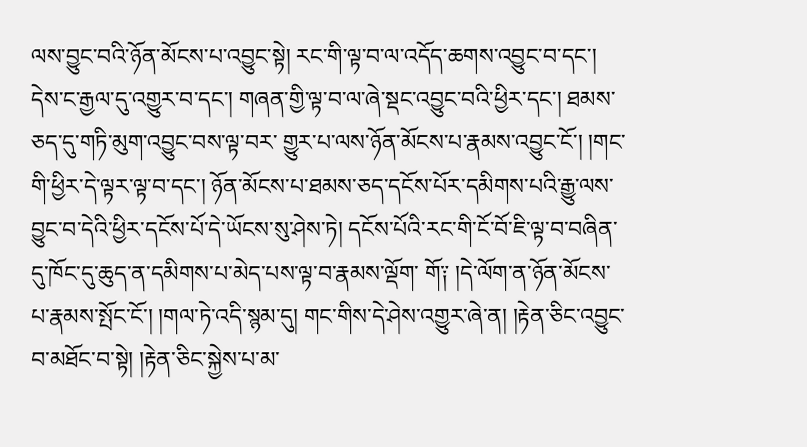ལས་བྱུང་བའི་ཉོན་མོངས་པ་འབྱུང་སྟེ། རང་གི་ལྟ་བ་ལ་འདོད་ཆགས་འབྱུང་བ་དང་། དེས་ང་རྒྱལ་དུ་འགྱུར་བ་དང་། གཞན་གྱི་ལྟ་བ་ལ་ཞེ་སྡང་འབྱུང་བའི་ཕྱིར་དང་། ཐམས་ཅད་དུ་གཏི་མུག་འབྱུང་བས་ལྟ་བར་ གྱུར་པ་ལས་ཉོན་མོངས་པ་རྣམས་འབྱུང་ངོ་། །གང་གི་ཕྱིར་དེ་ལྟར་ལྟ་བ་དང་། ཉོན་མོངས་པ་ཐམས་ཅད་དངོས་པོར་དམིགས་པའི་རྒྱུ་ལས་བྱུང་བ་དེའི་ཕྱིར་དངོས་པོ་དེ་ཡོངས་སུ་ཤེས་ཏེ། དངོས་པོའི་རང་གི་ངོ་བོ་ཇི་ལྟ་བ་བཞིན་དུ་ཁོང་དུ་ཆུད་ན་དམིགས་པ་མེད་པས་ལྟ་བ་རྣམས་ལྡོག་ གོ༑ །དེ་ལོག་ན་ཉོན་མོངས་པ་རྣམས་སྤོང་ངོ་། །གལ་ཏེ་འདི་སྙམ་དུ། གང་གིས་དེ་ཤེས་འགྱུར་ཞེ་ན། །རྟེན་ཅིང་འབྱུང་བ་མཐོང་བ་སྟེ། །རྟེན་ཅིང་སྐྱེས་པ་མ་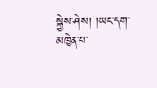སྐྱེས་ཤེས། །ཡང་དག་མཁྱེན་པ་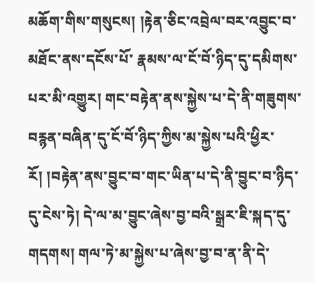མཆོག་གིས་གསུངས། །རྟེན་ཅིང་འབྲེལ་བར་འབྱུང་བ་མཐོང་ནས་དངོས་པོ་ རྣམས་ལ་ངོ་བོ་ཉིད་དུ་དམིགས་པར་མི་འགྱུར། གང་བརྟེན་ནས་སྐྱེས་པ་དེ་ནི་གཟུགས་བརྙན་བཞིན་དུ་ངོ་བོ་ཉིད་ཀྱིས་མ་སྐྱེས་པའི་ཕྱིར་རོ། །བརྟེན་ནས་བྱུང་བ་གང་ཡིན་པ་དེ་ནི་བྱུང་བ་ཉིད་དུ་ངེས་ཏེ། དེ་ལ་མ་བྱུང་ཞེས་བྱ་བའི་སྒྲར་ཇི་སྐད་དུ་གདགས། གལ་ཏེ་མ་སྐྱེས་པ་ཞེས་བྱ་བ་ན་ནི་དེ་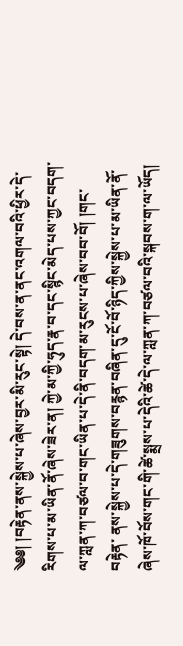༄༅། །བརྟེན་ནས་སྐྱེས་པ་ཞེས་བྱར་མི་རུང་སྟེ། དེ་བས་ན་ནང་འགལ་བའི་ཕྱིར་དེ་རིགས་པ་མ་ཡིན་ནོ་ཞེས་ཟེར་ན། ཀྱེ་མ་ཀྱི་ཧུད་རྣ་བ་དང་སྙིང་མེད་པས་ཀྱང་བདག་ལ་ཀླན་ཀ་བཙལ་བ་གང་ཡིན་པ་དེ་ནི་བདག་མ་རུངས་པ་ཞེས་བབ་བོ། །གང་བརྟེན་ ནས་སྐྱེས་པ་དེ་གཟུགས་བརྙན་བཞིན་དུ་ངོ་བོ་ཉིད་ཀྱིས་སྐྱེས་པ་མ་ཡིན་ནོ་ཞེས་ཁོ་བོས་གང་གི་ཚེ་སྨྲས་པ་དེའི་ཚེ་དེ་ལ་ཀླན་ཀ་བཙལ་བའི་སྐབས་ག་ལ་ཡོད།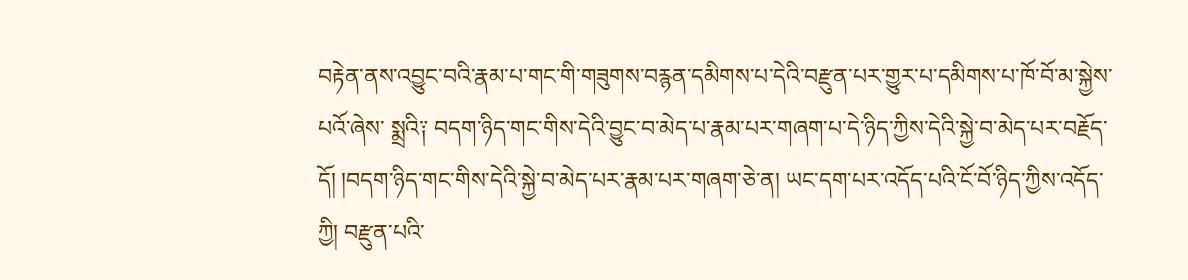བརྟེན་ནས་འབྱུང་བའི་རྣམ་པ་གང་གི་གཟུགས་བརྙན་དམིགས་པ་དེའི་བརྫུན་པར་གྱུར་པ་དམིགས་པ་ཁོ་བོ་མ་སྐྱེས་པའོ་ཞེས་ སྨྲའི༑ བདག་ཉིད་གང་གིས་དེའི་བྱུང་བ་མེད་པ་རྣམ་པར་གཞག་པ་དེ་ཉིད་ཀྱིས་དེའི་སྐྱེ་བ་མེད་པར་བརྗོད་དོ། །བདག་ཉིད་གང་གིས་དེའི་སྐྱེ་བ་མེད་པར་རྣམ་པར་གཞག་ཅེ་ན། ཡང་དག་པར་འདོད་པའི་ངོ་བོ་ཉིད་ཀྱིས་འདོད་ཀྱི། བརྫུན་པའི་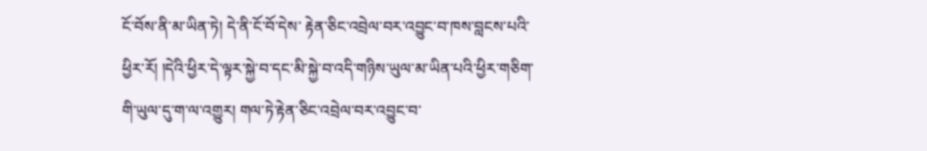ངོ་བོས་ནི་མ་ཡིན་ཏེ། དེ་ནི་ངོ་བོ་དེས་ རྟེན་ཅིང་འབྲེལ་བར་འབྱུང་བ་ཁས་བླངས་པའི་ཕྱིར་རོ། །དེའི་ཕྱིར་དེ་ལྟར་སྐྱེ་བ་དང་མི་སྐྱེ་བ་འདི་གཉིས་ཡུལ་མ་ཡིན་པའི་ཕྱིར་གཅིག་གི་ཡུལ་དུ་ག་ལ་འགྱུར། གལ་ཏེ་རྟེན་ཅིང་འབྲེལ་བར་འབྱུང་བ་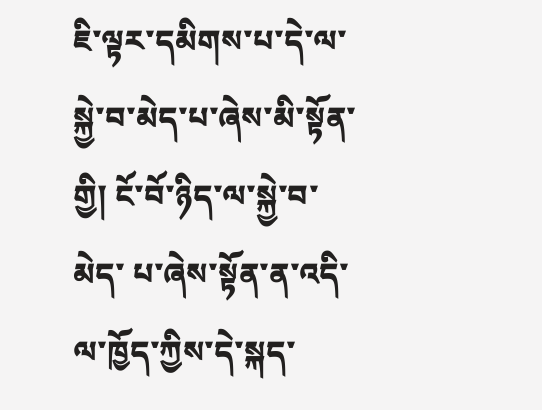ཇི་ལྟར་དམིགས་པ་དེ་ལ་སྐྱེ་བ་མེད་པ་ཞེས་མི་སྟོན་གྱི། ངོ་བོ་ཉིད་ལ་སྐྱེ་བ་མེད་ པ་ཞེས་སྟོན་ན་འདི་ལ་ཁྱོད་ཀྱིས་དེ་སྐད་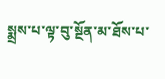སྨྲས་པ་ལྟ་བུ་སྔོན་མ་ཐོས་པ་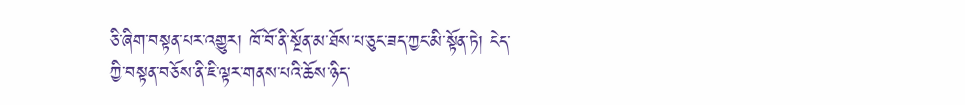ཅི་ཞིག་བསྟན་པར་འགྱུར། ཁོ་བོ་ནི་སྔོན་མ་ཐོས་པ་ཅུང་ཟད་ཀྱང་མི་སྟོན་ཏེ། ངེད་ཀྱི་བསྟན་བཅོས་ནི་ཇི་ལྟར་གནས་པའི་ཆོས་ཉིད་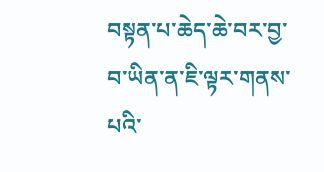བསྟན་པ་ཆེད་ཆེ་བར་བྱ་བ་ཡིན་ན་ཇི་ལྟར་གནས་པའི་